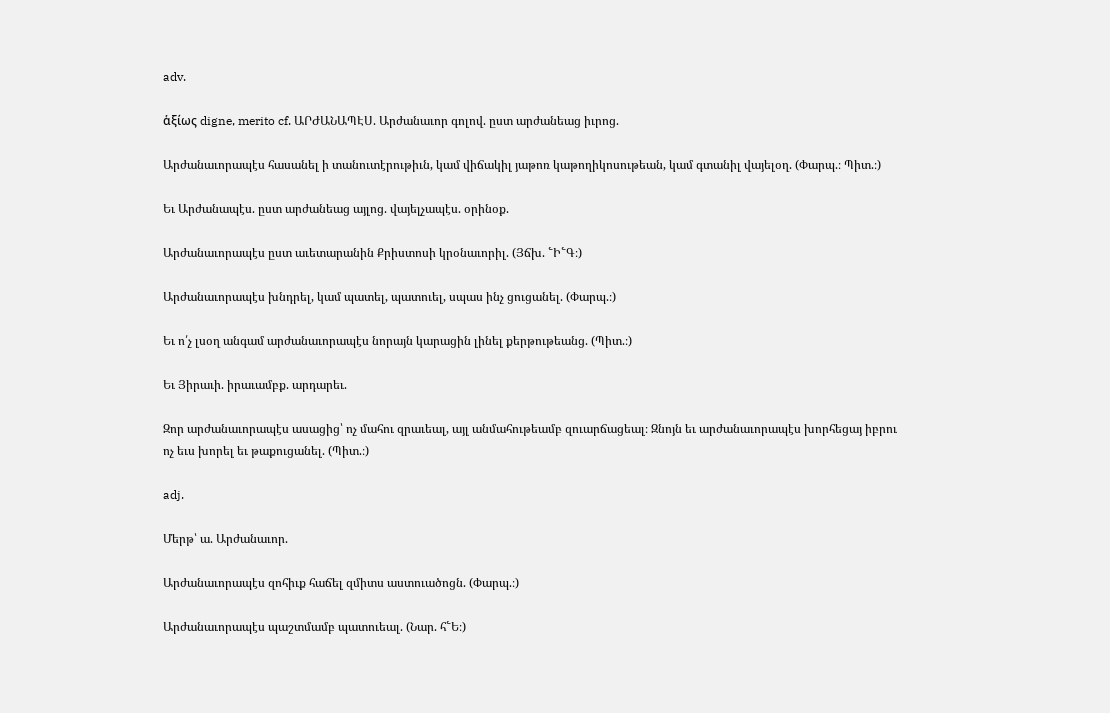adv.

ἁξίως digne, merito cf. ԱՐԺԱՆԱՊԷՍ. Արժանաւոր գոլով. ըստ արժանեաց իւրոց.

Արժանաւորապէս հասանել ի տանուտէրութիւն, կամ վիճակիլ յաթոռ կաթողիկոսութեան, կամ գտանիլ վայելօղ. (Փարպ.։ Պիտ.։)

Եւ Արժանապէս. ըստ արժանեաց այլոց. վայելչապէս. օրինօք.

Արժանաւորապէս ըստ աւետարանին Քրիստոսի կրօնաւորիլ. (Յճխ. ՟Ի՟Գ։)

Արժանաւորապէս խնդրել, կամ պատել, պատուել, սպաս ինչ ցուցանել. (Փարպ.։)

Եւ ո՛չ լսօղ անգամ արժանաւորապէս նորայն կարացին լինել քերթութեանց. (Պիտ.։)

Եւ Յիրաւի. իրաւամբք. արդարեւ.

Զոր արժանաւորապէս ասացից՝ ոչ մահու զրաւեալ, այլ անմահութեամբ զուարճացեալ։ Զնոյն եւ արժանաւորապէս խորհեցայ իբրու ոչ եւս խորել եւ թաքուցանել. (Պիտ.։)

adj.

Մերթ՝ ա. Արժանաւոր.

Արժանաւորապէս զոհիւք հաճել զմիտս աստուածոցն. (Փարպ.։)

Արժանաւորապէս պաշտմամբ պատուեալ. (Նար. հ՟Ե։)